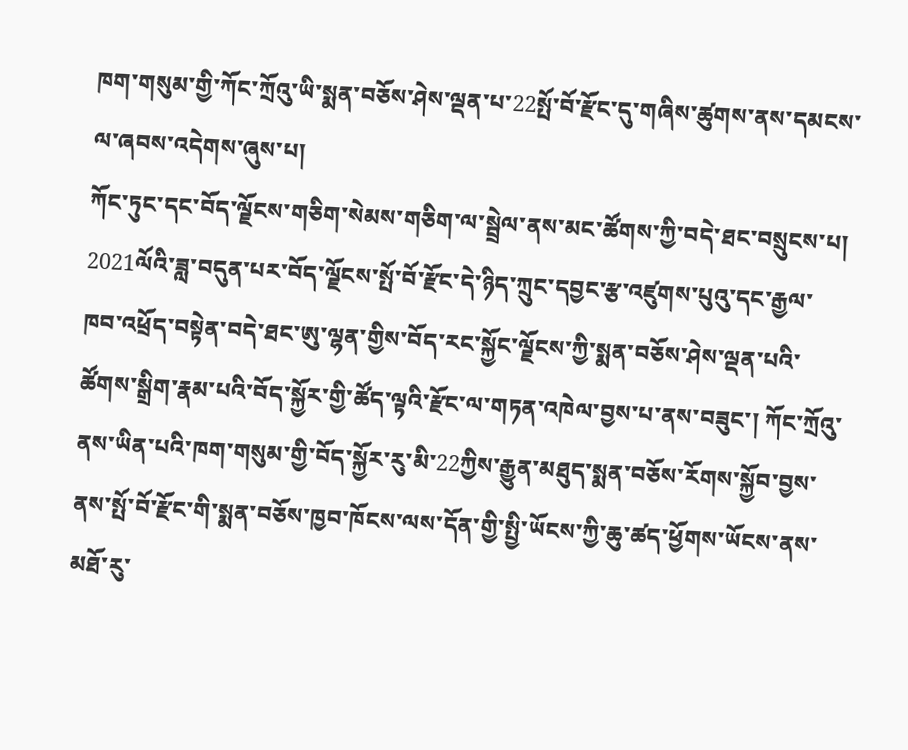ཁག་གསུམ་གྱི་ཀོང་ཀྲོའུ་ཡི་སྨན་བཅོས་ཤེས་ལྡན་པ་22སྤོ་བོ་རྫོང་དུ་གཞིས་ཚུགས་ནས་དམངས་ལ་ཞབས་འདེགས་ཞུས་པ།
ཀོང་ཏུང་དང་བོད་ལྗོངས་གཅིག་སེམས་གཅིག་ལ་སྦྲེལ་ནས་མང་ཚོགས་ཀྱི་བདེ་ཐང་བསྲུངས་པ།
2021ལོའི་ཟླ་བདུན་པར་བོད་ལྗོངས་སྤོ་བོ་རྫོང་དེ་ཉིད་ཀྲུང་དབྱང་རྩ་འཛུགས་པུའུ་དང་རྒྱལ་ཁབ་འཕྲོད་བསྟེན་བདེ་ཐང་ཨུ་ལྷན་གྱིས་བོད་རང་སྐྱོང་ལྗོངས་ཀྱི་སྨན་བཅོས་ཤེས་ལྡན་པའི་ཚོགས་སྒྲིག་རྣམ་པའི་བོད་སྐྱོར་གྱི་ཚོད་ལྟའི་རྫོང་ལ་གཏན་འཁེལ་བྱས་པ་ནས་བཟུང་། ཀོང་ཀྲོའུ་ནས་ཡིན་པའི་ཁག་གསུམ་གྱི་བོད་སྐྱོར་རུ་མི་22ཀྱིས་རྒྱུན་མཐུད་སྨན་བཅོས་རོགས་སྐྱོབ་བྱས་ནས་སྤོ་བོ་རྫོང་གི་སྨན་བཅོས་ཁྱབ་ཁོངས་ལས་དོན་གྱི་སྤྱི་ཡོངས་ཀྱི་ཆུ་ཚད་ཕྱོགས་ཡོངས་ནས་མཐོ་རུ་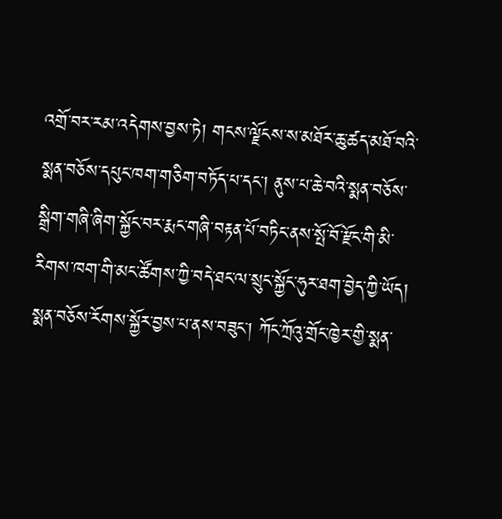འགྲོ་བར་རམ་འདེགས་བྱས་ཏེ། གངས་ལྗོངས་ས་མཐོར་ཆུ་ཚད་མཐོ་བའི་སྨན་བཅོས་དཔུང་ཁག་གཅིག་བཏོད་པ་དང་། ནུས་པ་ཆེ་བའི་སྨན་བཅོས་སྒྲིག་གཞི་ཞིག་སྐྱོང་བར་རྨང་གཞི་བརྟན་པོ་བཏིང་ནས་སྤོ་བོ་རྫོང་གི་མི་རིགས་ཁག་གི་མང་ཚོགས་ཀྱི་བདེ་ཐང་ལ་སྲུང་སྐྱོང་ཧུར་ཐག་བྱེད་ཀྱི་ཡོད།
སྨན་བཅོས་རོགས་སྐྱོར་བྱས་པ་ནས་བཟུང་། ཀོང་ཀྲོའུ་གྲོང་ཁྱེར་གྱི་སྨན་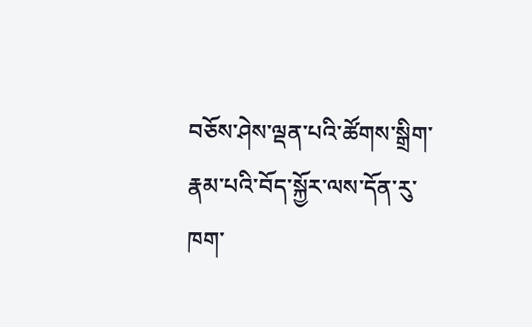བཅོས་ཤེས་ལྡན་པའི་ཚོགས་སྒྲིག་རྣམ་པའི་བོད་སྐྱོར་ལས་དོན་རུ་ཁག་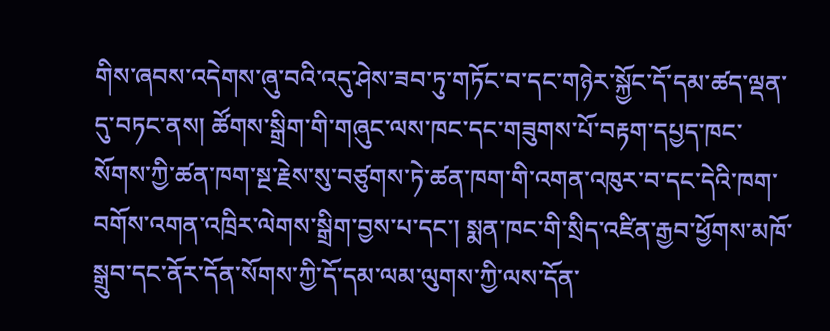གིས་ཞབས་འདེགས་ཞུ་བའི་འདུ་ཤེས་ཟབ་ཏུ་གཏོང་བ་དང་གཉེར་སྐྱོང་དོ་དམ་ཚད་ལྡན་དུ་བཏང་ནས། ཚོགས་སྒྲིག་གི་གཞུང་ལས་ཁང་དང་གཟུགས་པོ་བརྟག་དཔྱད་ཁང་སོགས་ཀྱི་ཚན་ཁག་སྔ་རྗེས་སུ་བཙུགས་ཏེ་ཚན་ཁག་གི་འགན་འཁུར་བ་དང་དེའི་ཁག་བགོས་འགན་འཁྲིར་ལེགས་སྒྲིག་བྱས་པ་དང་། སྨན་ཁང་གི་སྲིད་འཛིན་རྒྱབ་ཕྱོགས་མཁོ་སྒྲུབ་དང་ནོར་དོན་སོགས་ཀྱི་དོ་དམ་ལམ་ལུགས་ཀྱི་ལས་དོན་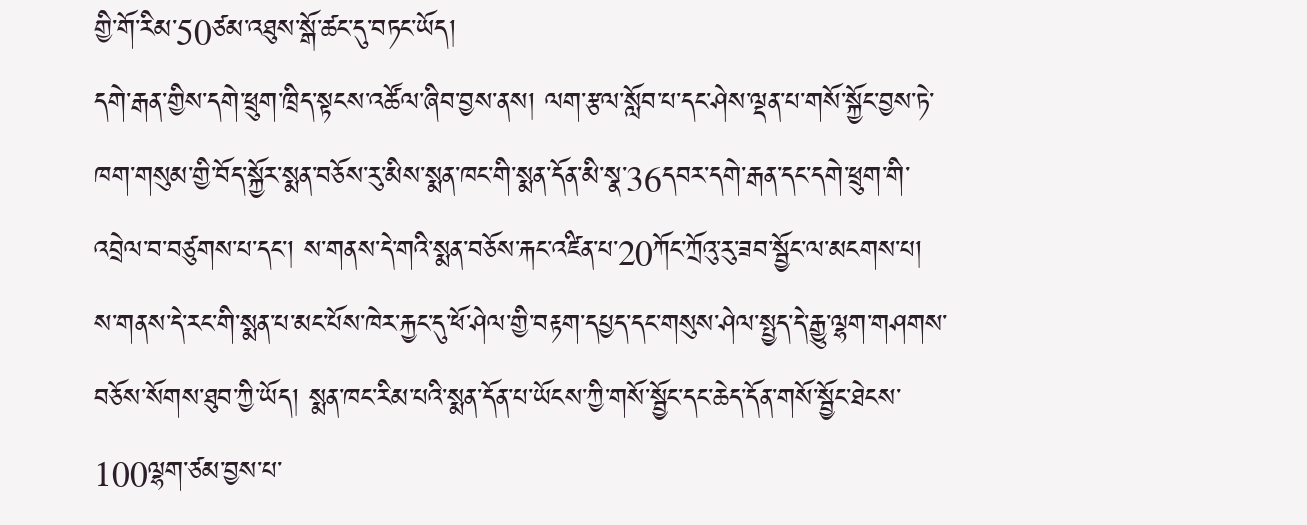གྱི་གོ་རིམ་50ཙམ་འཐུས་སྒོ་ཚང་དུ་བཏང་ཡོད།
དགེ་རྒན་གྱིས་དགེ་ཕྲུག་ཁྲིད་སྟངས་འཚོལ་ཞིབ་བྱས་ནས། ལག་རྩལ་སློབ་པ་དང་ཤེས་ལྡན་པ་གསོ་སྐྱོང་བྱས་ཏེ་ཁག་གསུམ་གྱི་བོད་སྐྱོར་སྨན་བཅོས་རུ་མིས་སྨན་ཁང་གི་སྨན་དོན་མི་སྣ་36དབར་དགེ་རྒན་དང་དགེ་ཕྲུག་གི་འབྲེལ་བ་བཙུགས་པ་དང་། ས་གནས་དེ་གའི་སྨན་བཅོས་རྐང་འཛིན་པ་20ཀོང་ཀྲོའུ་རུ་ཟབ་སྦྱོང་ལ་མངགས་པ། ས་གནས་དེ་རང་གི་སྨན་པ་མང་པོས་ཁེར་རྐྱང་དུ་ཕོ་ཤེལ་གྱི་བརྟག་དཔྱད་དང་གསུས་ཤེལ་སྤྱད་དེ་རྒྱུ་ལྷག་གཤགས་བཅོས་སོགས་ཐུབ་ཀྱི་ཡོད། སྨན་ཁང་རིམ་པའི་སྨན་དོན་པ་ཡོངས་ཀྱི་གསོ་སྦྱོང་དང་ཆེད་དོན་གསོ་སྦྱོང་ཐེངས་100ལྷག་ཙམ་བྱས་པ་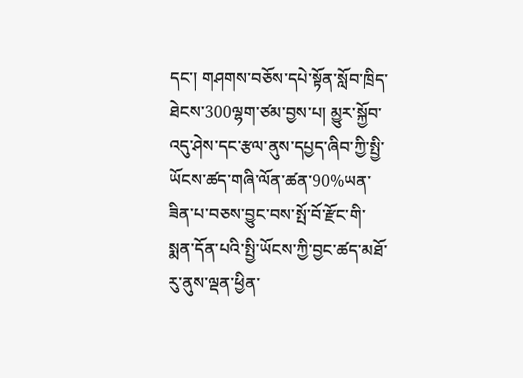དང་། གཤགས་བཅོས་དཔེ་སྟོན་སློབ་ཁྲིད་ཐེངས་300ལྷག་ཙམ་བྱས་པ། མྱུར་སྐྱོབ་འདུ་ཤེས་དང་རྩལ་ནུས་དཔྱད་ཞིབ་ཀྱི་སྤྱི་ཡོངས་ཚད་གཞི་ལོན་ཚན་90%ཡན་ཟིན་པ་བཅས་བྱུང་བས་སྤོ་བོ་རྫོང་གི་སྨན་དོན་པའི་སྤྱི་ཡོངས་ཀྱི་བྱང་ཚད་མཐོ་རུ་ནུས་ལྡན་ཕྱིན་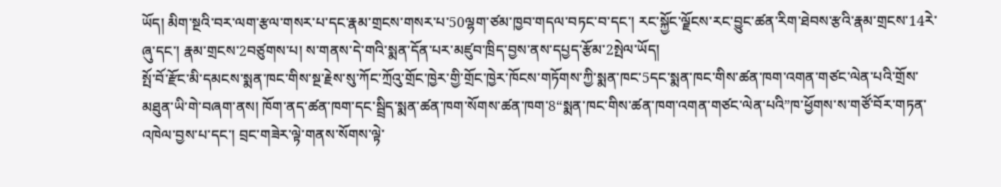ཡོད། མིག་སྔའི་བར་ལག་རྩལ་གསར་པ་དང་རྣམ་གྲངས་གསར་པ་50ལྷག་ཙམ་ཁྱབ་གདལ་བཏང་བ་དང་། རང་སྐྱོང་ལྗོངས་རང་བྱུང་ཚན་རིག་ཐེབས་རྩའི་རྣམ་གྲངས་14རེ་ཞུ་དང་། རྣམ་གྲངས་2བཙུགས་པ། ས་གནས་དེ་གའི་སྨན་དོན་པར་མཛུབ་ཁྲིད་བྱས་ནས་དཔྱད་རྩོམ་2སྤེལ་ཡོད།
སྤོ་བོ་རྫོང་མི་དམངས་སྨན་ཁང་གིས་སྔ་རྗེས་སུ་ཀོང་ཀྲོའུ་གྲོང་ཁྱེར་གྱི་གྲོང་ཁྱེར་ཁོངས་གཏོགས་ཀྱི་སྨན་ཁང་5དང་སྨན་ཁང་གིས་ཚན་ཁག་འགན་གཙང་ལེན་པའི་གྲོས་མཐུན་ཡི་གེ་བཞག་ནས། ཁོག་ནད་ཚན་ཁག་དང་སྦྲིད་སྨན་ཚན་ཁག་སོགས་ཚན་ཁག་8“སྨན་ཁང་གིས་ཚན་ཁག་འགན་གཙང་ལེན་པའི”ཁ་ཕྱོགས་ས་གཙོ་བོར་གཏན་འཁེལ་བྱས་པ་དང་། བྲང་གཟེར་ལྟེ་གནས་སོགས་ལྟེ་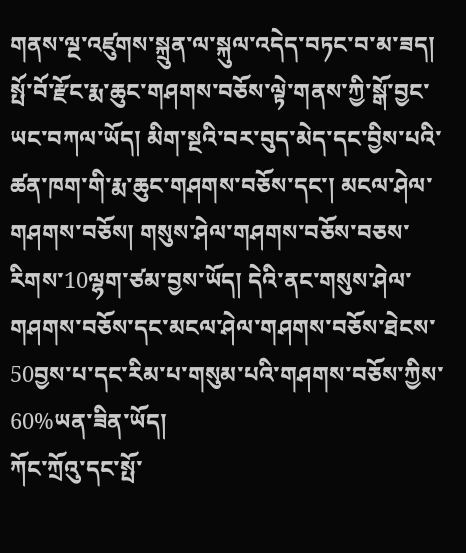གནས་ལྔ་འཛུགས་སྐྲུན་ལ་སྐུལ་འདེད་བཏང་བ་མ་ཟད། སྤོ་བོ་རྫོང་རྨ་ཆུང་གཤགས་བཅོས་ལྟེ་གནས་ཀྱི་སྒོ་བྱང་ཡང་བཀལ་ཡོད། མིག་སྔའི་བར་བུད་མེད་དང་བྱིས་པའི་ཚན་ཁག་གི་རྨ་ཆུང་གཤགས་བཅོས་དང་། མངལ་ཤེལ་གཤགས་བཅོས། གསུས་ཤེལ་གཤགས་བཅོས་བཅས་རིགས་10ལྷག་ཙམ་བྱས་ཡོད། དེའི་ནང་གསུས་ཤེལ་གཤགས་བཅོས་དང་མངལ་ཤེལ་གཤགས་བཅོས་ཐེངས་50བྱས་པ་དང་རིམ་པ་གསུམ་པའི་གཤགས་བཅོས་ཀྱིས་60%ཡན་ཟིན་ཡོད།
ཀོང་ཀྲོའུ་དང་སྤོ་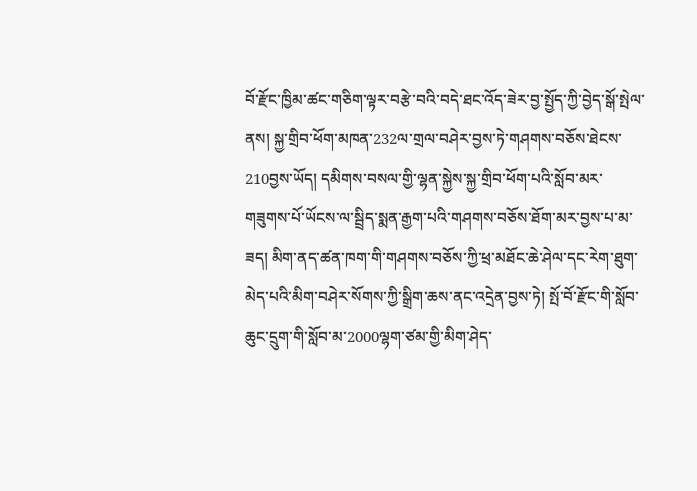བོ་རྫོང་ཁྱིམ་ཚང་གཅིག་ལྟར་བརྩེ་བའི་བདེ་ཐང་འོད་ཟེར་བྱ་སྤྱོད་ཀྱི་བྱེད་སྒོ་སྤེལ་ནས། སྐྱ་གྲིབ་ཕོག་མཁན་232ལ་གྲལ་བཤེར་བྱས་ཏེ་གཤགས་བཅོས་ཐེངས་210བྱས་ཡོད། དམིགས་བསལ་གྱི་ལྷན་སྐྱེས་སྐྱ་གྲིབ་ཕོག་པའི་སློབ་མར་གཟུགས་པོ་ཡོངས་ལ་སྦྲིད་སྨན་རྒྱག་པའི་གཤགས་བཅོས་ཐོག་མར་བྱས་པ་མ་ཟད། མིག་ནད་ཚན་ཁག་གི་གཤགས་བཅོས་ཀྱི་ཕྲ་མཐོང་ཆེ་ཤེལ་དང་རེག་ཐུག་མེད་པའི་མིག་བཤེར་སོགས་ཀྱི་སྒྲིག་ཆས་ནང་འདྲེན་བྱས་ཏེ། སྤོ་བོ་རྫོང་གི་སློབ་ཆུང་དྲུག་གི་སློབ་མ་2000ལྷག་ཙམ་གྱི་མིག་ཤེད་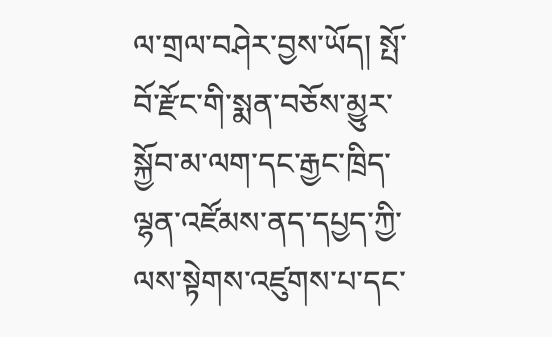ལ་གྲལ་བཤེར་བྱས་ཡོད། སྤོ་བོ་རྫོང་གི་སྨན་བཅོས་མྱུར་སྐྱོབ་མ་ལག་དང་རྒྱང་ཁྲིད་ལྷན་འཛོམས་ནད་དཔྱད་ཀྱི་ལས་སྟེགས་འཛུགས་པ་དང་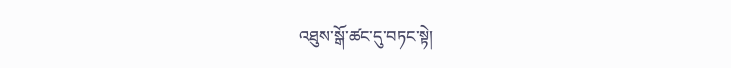འཐུས་སྒོ་ཚང་དུ་བཏང་སྟེ།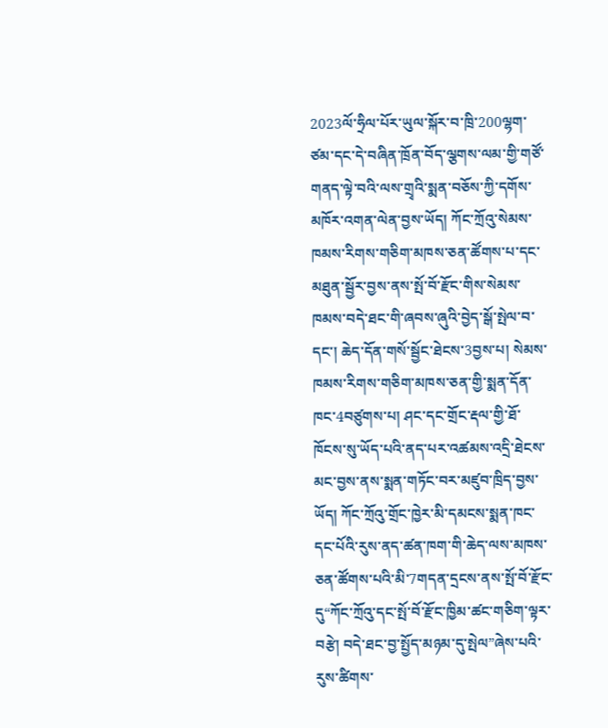2023ལོ་ཧྲིལ་པོར་ཡུལ་སྐོར་བ་ཁྲི་200ལྷག་ཙམ་དང་དེ་བཞིན་ཁྲོན་བོད་ལྕགས་ལམ་གྱི་གཙོ་གནད་ལྟེ་བའི་ལས་གྲྭའི་སྨན་བཅོས་ཀྱི་དགོས་མཁོར་འགན་ལེན་བྱས་ཡོད། ཀོང་ཀྲོའུ་སེམས་ཁམས་རིགས་གཅིག་མཁས་ཅན་ཚོགས་པ་དང་མཐུན་སྦྱོར་བྱས་ནས་སྤོ་བོ་རྫོང་གིས་སེམས་ཁམས་བདེ་ཐང་གི་ཞབས་ཞུའི་བྱེད་སྒོ་སྤེལ་བ་དང་། ཆེད་དོན་གསོ་སྦྱོང་ཐེངས་3བྱས་པ། སེམས་ཁམས་རིགས་གཅིག་མཁས་ཅན་གྱི་སྨན་དོན་ཁང་4བཙུགས་པ། ཤང་དང་གྲོང་རྡལ་གྱི་ཐོ་ཁོངས་སུ་ཡོད་པའི་ནད་པར་འཚམས་འདྲི་ཐེངས་མང་བྱས་ནས་སྨན་གཏོང་བར་མཛུབ་ཁྲིད་བྱས་ཡོད། ཀོང་ཀྲོའུ་གྲོང་ཁྱེར་མི་དམངས་སྨན་ཁང་དང་པོའི་རུས་ནད་ཚན་ཁག་གི་ཆེད་ལས་མཁས་ཅན་ཚོགས་པའི་མི་7གདན་དྲངས་ནས་སྤོ་བོ་རྫོང་དུ“ཀོང་ཀྲོའུ་དང་སྤོ་བོ་རྫོང་ཁྱིམ་ཚང་གཅིག་ལྟར་བརྩེ། བདེ་ཐང་བྱ་སྤྱོད་མཉམ་དུ་སྤེལ”ཞེས་པའི་རུས་ཚིགས་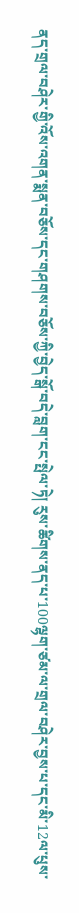ནད་གྲལ་བཤེར་གྱི་འོས་འགན་སྨན་བཅོས་དང་གཤགས་བཅོས་ཀྱི་བྱེད་སྒོ་བདེ་བླག་ངང་སྤེལ་ཏེ། རུས་ཚིགས་ནད་པ་100ལྷག་ཙམ་ལ་གྲལ་བཤེར་བྱས་པ་དང་མི་12ལ་པུས་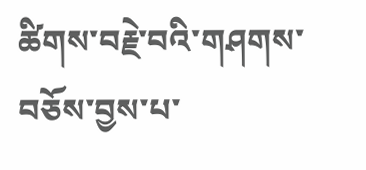ཚིགས་བརྗེ་བའི་གཤགས་བཅོས་བྱས་པ་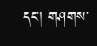དང་། གཤགས་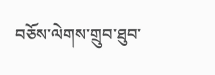བཅོས་ལེགས་གྲུབ་ཐུབ་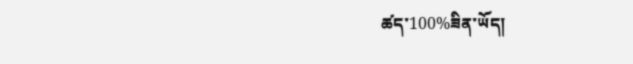ཚད་100%ཟིན་ཡོད།